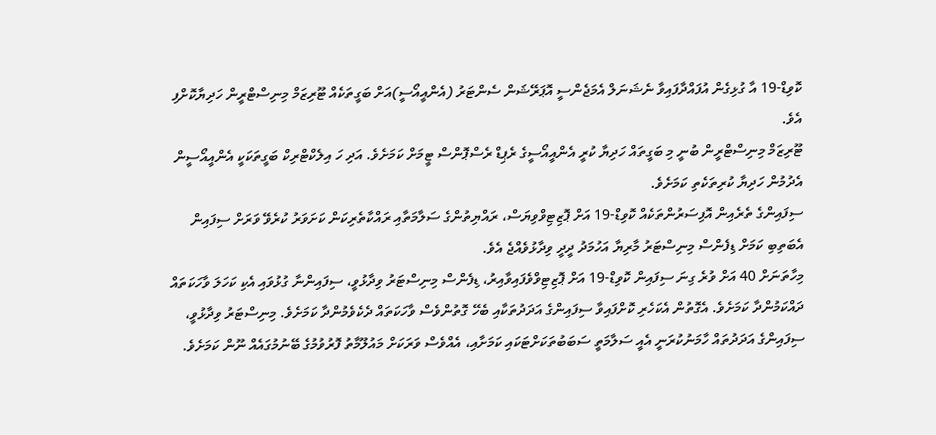ކޮވިޑް-19 އާ ގުޅިގެން އުފައްދާފައިވާ ނެޝަނަލް އެމަޖެންސީ އޮޕަރޭޝަން ސެންޓަރު (އެންއީއޯސީ)އަށް ބަގީތަކެއް ޓޫރިޒަމް މިނިސްޓްރީން ހަދިޔާކޮށްފި އެވެ.
ޓޫރިޒަމް މިނިސްޓްރީން ބުނީ މި ބަގީތައް ހަދިޔާ ކުރީ އެންއީއޯސީގެ ރެޕިޑް ރެސްޕޮންސް ޓީމަށް ކަމަށެވެ. އަދި ހަ އިލެކްޓްރިކް ބަގީތަކަކީ އެންއީއޯސީން އެދުމުން ހަދިޔާ ކުރިތަކެތި ކަމަށެވެ.
ސިފައިންގެ ތެރެއިން އޮފިސަރުންތަކެއް ކޮވިޑް-19 އަށް ޕޮޒިޓިވްވިޔަސް، ރައްޔިތުންގެ ސަލާމަތާއި ރައްކާތެރިކަން ކަށަވަރު ކުރެވޭ ވަރަށް ސިފައިން އެބަތިބި ކަމަށް ޑިފެންސް މިނިސްޓަރު މާރިޔާ އަހުމަދު ދީދީ ވިދާޅުވެއްޖެ އެވެ.
މިހާތަނަށް 40 އަށް ވުރެ ގިނަ ސިފައިން ކޮވިޑް-19 އަށް ޕޮޒިޓިވްވެފައިވާއިރު، ޑިފެންސް މިނިސްޓަރު ވިދާޅުވީ، ސިފައިންނާ ގުޅުވައި އެކި ކަހަލަ ވާހަކަތައް ދައްކަމުންދާ ކަމަށެވެ. އެގޮތުން އެކަހެރި ކޮށްފައިވާ ސިފައިންގެ އަދަދުތަކާއި ބެހޭ ގޮތުންވެސް ވާހަކަތައް ދެކެވެމުންދާ ކަމަށެވެ. މިނިސްޓަރު ވިދާޅުވީ، ސިފައިންގެ އަދަދުތައް ހާމަނުކުރަނީ އެއީ ސަލާމަތީ ސަބަބުތަކަށްޓަކައި ކަމަށާއި، އެއްވެސް ވަރަކަށް މައުލޫމާތު ފޮރުވުމުގެ ބޭނުމުގައެއް ނޫން ކަމަށެވެ.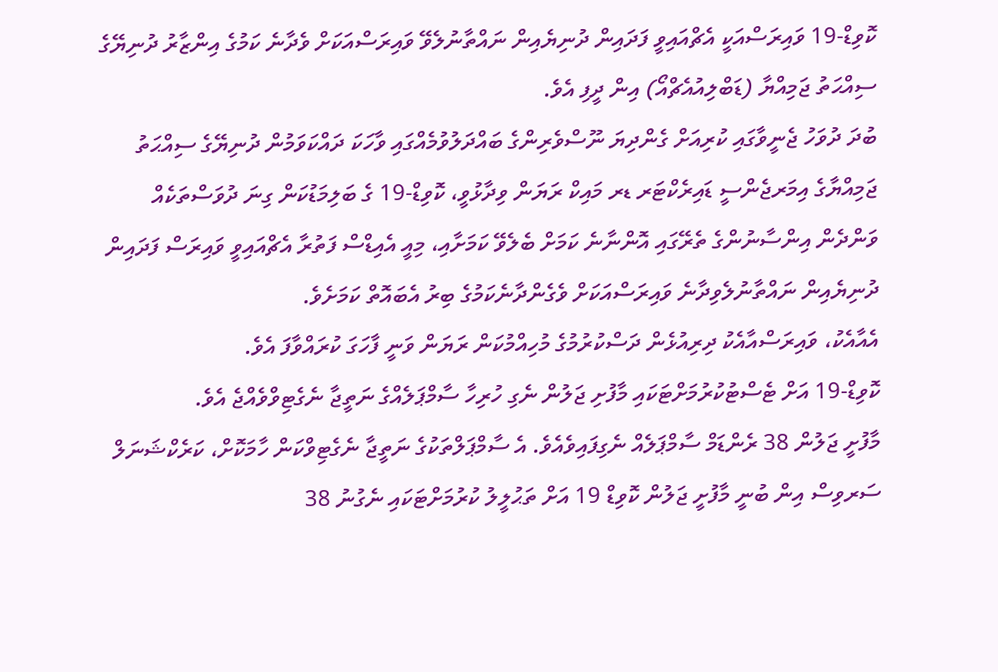ކޮވިޑް-19 ވައިރަސްއަކީ އެޗްއައިވީ ފަދައިން ދުނިޔެއިން ނައްތާނުލެވޭ ވައިރަސްއަކަށް ވެދާނެ ކަމުގެ އިންޒާރު ދުނިޔޭގެ ސިއްޙަތު ޖަމިއްޔާ (ޑަބްލިއުއެޗްއޯ) އިން ދީފި އެވެ.
ބުދަ ދުވަހު ޖެނީވާގައި ކުރިއަށް ގެންދިޔަ ނޫސްވެރިންގެ ބައްދަލުވުމެއްގައި ވާހަކަ ދައްކަވަމުން ދުނިޔޭގެ ސިއްޙަތު ޖަމިއްޔާގެ އިމަރޖެންސީ ޑައިރެކްޓަރ ޑރ މައިކް ރަޔަން ވިދާޅުވީ، ކޮވިޑް-19 ގެ ބަލިމަޑުކަން ގިނަ ދުވަސްތަކެއް ވަންދެން އިންސާނުންގެ ތެރޭގައި އޮންނާނެ ކަމަށް ބެލެވޭ ކަމަށާއި، މިއީ އެއިޑްސް ފަތުރާ އެޗްއައިވީ ވައިރަސް ފަދައިން ދުނިޔެއިން ނައްތާނުލެވިދާނެ ވައިރަސްއަކަށް ވެގެންދާނެކަމުގެ ބިރު އެބައޮތް ކަމަށެވެ.
އެއާއެކު، ވައިރަސްއާއެކު ދިރިއުޅެން ދަސްކުރުމުގެ މުހިއްމުކަން ރަޔަން ވަނީ ފާހަގަ ކުރައްވާފަ އެވެ.
ކޮވިޑް-19 އަށް ޓެސްޓުކުރުމަށްޓަކައި މާފުށި ޖަލުން ނެގި ހުރިހާ ސާމްޕަލެއްގެ ނަތީޖާ ނެގެޓިވްވެއްޖެ އެވެ.
މާފުށީ ޖަލުން 38 ރެންޑަމް ސާމްޕަލެއް ނެގިފައިވެއެވެ. އެ ސާމްޕަލްތަކުގެ ނަތީޖާ ނެގެޓިވްކަން ހާމަކޮށް، ކަރެކްޝަނަލް ސަރވިސް އިން ބުނީ މާފުށީ ޖަލުން ކޮވިޑް 19 އަށް ތަޙުލީލު ކުރުމަށްޓަކައި ނެގުނު 38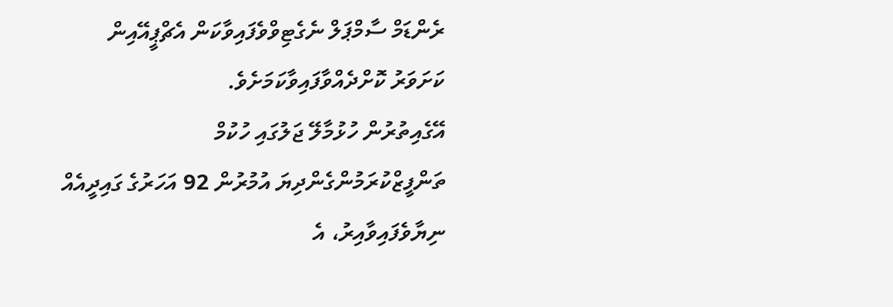ރެންޑަމް ސާމްޕަލް ނެގެޓިވްވެފައިވާކަން އެޗްޕީއޭއިން ކަށަވަރު ކޮށްދެއްވާފައިވާކަމަށެވެ.
އޭގެއިތުރުން ހުޅުމާލޭ ޖަލުގައި ހުކުމް ތަންފީޒްކުރަމުންގެންދިޔަ އުމުރުން 92 އަހަރުގެ ގައިދީއެއް ނިޔާވެފައިވާއިރު، އެ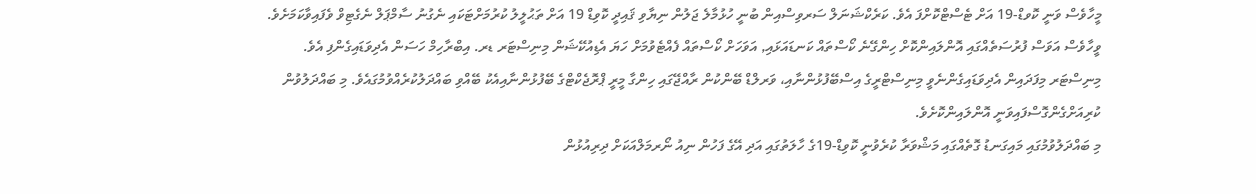މީހާވެސް ވަނީ ކޮވޑް-19 އަށް ޓެސްޓްކޮށްފަ އެވެ. ކަރެކްޝަނަލް ސަރވިސްއިން ބުނީ ހުޅުމާލެ ޖަލުން ނިޔާވި ޤައިދީ ކޮވިޑް 19 އަށް ތަޙުލީލު ކުރުމަށްޓަކައި ނެގުނު ސާމްޕަލް ނެގެޓިވް ވެފައިވާކަމަށެވެ.
ވީހާވެސް އަވަސް ފުރުސަތެއްގައި އޮންލައިންކޮށް ހިންގޭނެ ކޯސްތައް ކަނޑައަޅައި, އަވަހަށް ކޯސްތައް ފެއްޓެވުމަށް ހަޔަ އެޑިއުކޭޝަން މިނިސްޓަރ ޑރ. އިބްރާހިމް ހަސަން އެދިވަޑައިގެންފި އެވެ.
މިނިސްޓަރ މިފަދައިން އެދިވަޑައިގެންނެވީ މިނިސްޓްރީގެ އިސްބޭފުޅުންނާއި، ވަރލްޑް ބޭންކުން ރާއްޖޭގައި ހިންގާ މީރީ ޕްރޮޖެކްޓްގެ ބޭފުޅުންނާއިއެކު ބޭއްވި ބައްދަލުކުރެއްވުމުގައެވެ. މި ބައްދަލުވުން ކުރިއަށްގެންގޮސްފައިވަނީ އޮންލައިންކޮށެވެ.
މި ބައްދަލުވުމުގައި މައިގަނޑު ގޮތެއްގައި މަޝްވަރާ ކުރެވުނީ ކޮވިޑް-19ގެ ހާލަތުގައި އަދި އޭގެ ފަހުން ނިއު ނޯރމަލްއަކަށް ދިރިއުޅުން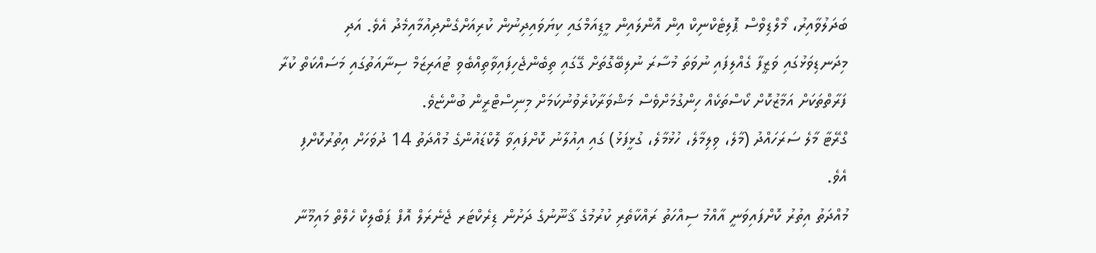ބަދަލުވާއިރު، މޯލްޑިވްސް ޕޮލިޓެކްނިކް އިން އޮންލައިން މީޑިއަމްގައި ކިޔަވައިދިނުން ކުރިއަށްގެންދިއުމާއިމެދު އެވެ. އަދި މިދަނޑިވަޅުގައި ވަޒީފާ ގެއްލިފައި ނުވަތަ މުސާރަ ނުލިބޭގޮތަށް ގޭގައި ތިބެންޖެހިފައިވާތިއްބެވި ޓުއަރިޒަމް ސިނާއަތުގައި މަސައްކަތް ކުރާ ފަރާތްތަކަށް އަމާޒުކޮށް ކޯސްތަކެއް ހިންގުމަށްވެސް މަޝްވަރާކުރެވުނުކަމަށް މިނިސްޓްރީން ބުންޏެވެ.
ގްރޭޓާ މާލެ ސަރަހައްދު (މާލެ، ވިލިމާލެ، ހުޅުމާލެ، ގުޅީފަޅު) ގައި އިއުލާނު ކޮށްފައިވާ ލޮކްޑައުންގެ މުއްދަތު 14 ދުވަހަށް އިތުރުކޮށްފި އެވެ.
މުއްދަތު އިތުރު ކޮށްފައިވަނީ އާއްމު ސިއްހަތު ރައްކާތެރި ކުރުމުގެ ޤާނޫނުގެ ދަށުން ޑިރެކްޓަރ ޖެނެރަލް އޮފް ޕަބްލިކް ހެލްތް މައިމޫނާ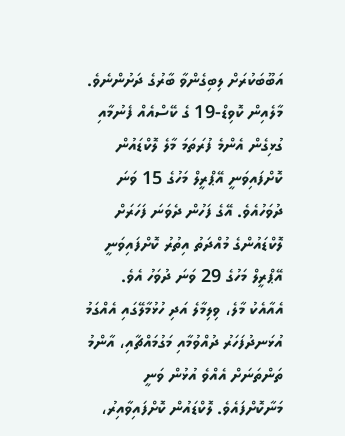އަބޫބަކުރަށް ލިބިގެންވާ ބާރުގެ ދަށުންނެވެ.
މާލެއިން ކޮވިޑް-19 ގެ ކޭސްއެއް ފެނުމާއި ގުޅިގެން އެންމެ ފުރަތަމަ މާލެ ލޮކްޑައުން ކޮށްފައިވަނީ އޭޕްރީލް މަހުގެ 15 ވަނަ ދުވަހުއެވެ. އޭގެ ފަހުން ދެވަނަ ފަހަރަށް ލޮކްޑައުންގެ މުއްދަތު އިތުރު ކޮށްފައިވަނީ އޭޕްރީލް މަހުގެ 29 ވަނަ ދުވަހު އެވެ.
އެއާއެކު މާލެ، ވިލިމާލެ އަދި ހުޅުމާލޭގައި އެއްގަމު އުޅަނދުފަހަރު ދުއްވުމާއި މަގުމައްޗާއި، އާންމު ތަންތަނަށް އެއްވެ އުޅުން ވަނީ މަނާކޮށްފައެވެ. ލޮކްޑައުން ކޮށްފައިވާއިރު،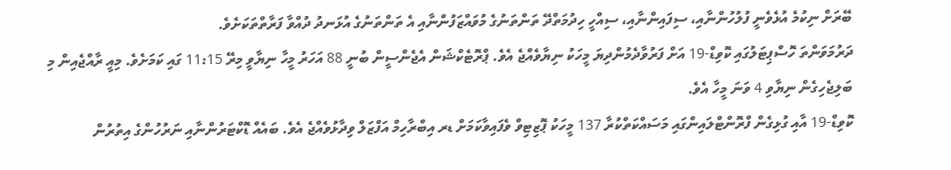ބޭރަށް ނިކުމެ އުޅެވެނީ ފުލުހުންނާއި، ސިފައިންނާއި، ސިއްހީ ހިދުމަތްދޭ ތަންތަނުގެ މުވައްޒަފުންނާއި އެ ތަންތަނުގެ އުޅަނދު ދުއްވާ ފަރާތްތަކަށެވެ.
ދަރުމަވަންތަ ހޮސްޕިޓަލުގައި ކޮވިޑް-19 އަށް ފަރުވާދެމުންދިޔަ މީހަކު ނިޔާވެއްޖެ އެވެ. ޕްރޮޓެކްޝަން އެޖެންސީން ބުނީ 88 އަހަރު މީހާ ނިޔާވީ މިރޭ 11:15 ގައި ކަމަށެވެ. މިއީ ރާއްޖެއިން މި ބަލިޖެހިގެން ނިޔާވި 4 ވަނަ މީހާ އެވެ.
ކޮވިޑް-19 އާއި ގުޅިގެން ފްރޮންޓްލައިންގައި މަސައްކަތްކުރާ 137 މީހަކު ޕޮޒިޓިވް ވެފައިވާކަމަށް ޑރ އިބްރާހިމް އަފްޒަލް ވިދާޅުވެއްޖެ އެވެ. ބައެއް ޑޮކްޓަރުންނާއި ނަރުހުންގެ އިތުރުން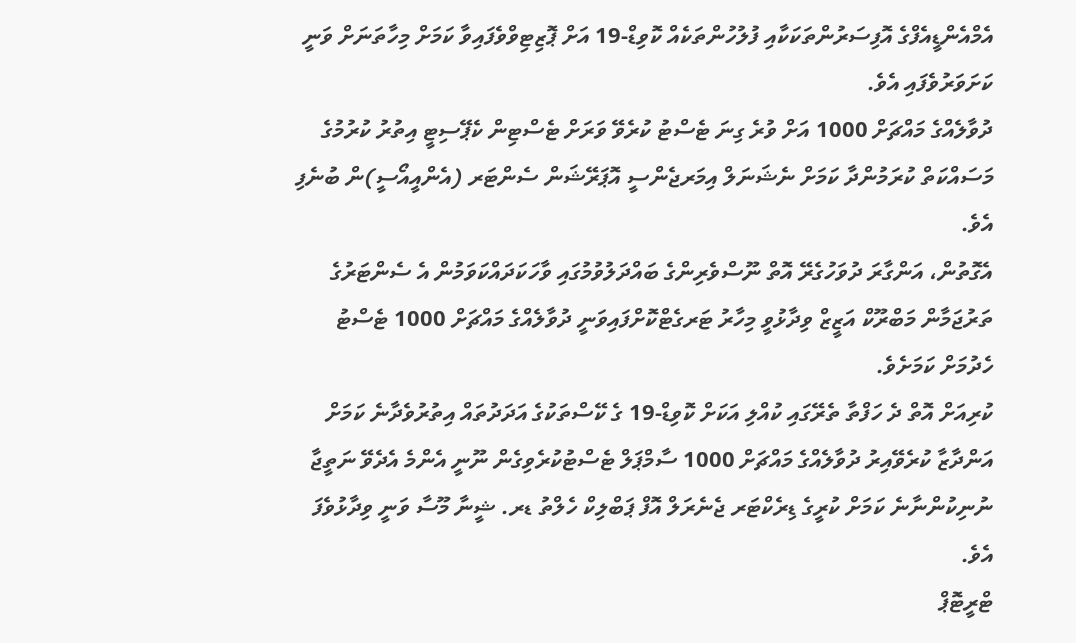އެމްއެންޑީއެފްގެ އޮފިސަރުންތަކަކާއި ފުލުހުންތަކެއް ކޮވިޑް-19 އަށް ޕޮޒިޓިވްވެފައިވާ ކަމަށް މިހާތަނަށް ވަނީ ކަށަވަރުވެފައި އެވެ.
ދުވާލެއްގެ މައްޗަށް 1000 އަށް ވުރެ ގިނަ ޓެސްޓު ކުރެވޭ ވަރަށް ޓެސްޓިން ކެޕޭސިޓީ އިތުރު ކުރުމުގެ މަސައްކަތް ކުރަމުންދާ ކަމަށް ނެޝަނަލް އިމަރޖެންސީ އޮޕަރޭޝަން ސެންޓަރ (އެންއީއޯސީ)ން ބުނެފި އެވެ.
އެގޮތުން، އަންގާރަ ދުވަހުގެރޭ އޮތް ނޫސްވެރިންގެ ބައްދަލުވުމުގައި ވާހަކަދައްކަވަމުން އެ ސެންޓަރުގެ ތަރުޖަމާން މަބްރޫކް އަޒީޒް ވިދާޅުވީ މިހާރު ޓަރގެޓްކޮށްފައިވަނީ ދުވާލެއްގެ މައްޗަށް 1000 ޓެސްޓު ހެދުމަށް ކަމަށެވެ.
ކުރިއަށް އޮތް ދެ ހަފްތާ ތެރޭގައި ކުއްލި އަކަށް ކޮވިޑް-19 ގެ ކޭސްތަކުގެ އަދަދުތައް އިތުރުވެދާނެ ކަމަށް އަންދާޒާ ކުރެވޭއިރު ދުވާލެއްގެ މައްޗަށް 1000 ސާމްޕަލް ޓެސްޓުކުރެވިގެން ނޫނީ އެންމެ އެދެވޭ ނަތީޖާ ނުނިކުންނާނެ ކަމަށް ކުރީގެ ޑިރެކްޓަރ ޖެނެރަލް އޮފް ޕަބްލިކް ހެލްތު ޑރ. ޝީނާ މޫސާ ވަނީ ވިދާޅުވެފަ އެވެ.
ޓްރީޓޮޕް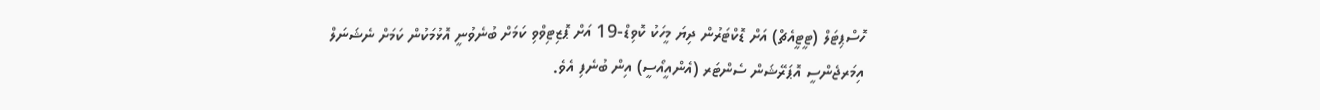ހޮސްޕިޓަލް (ޓީޓީއެޗް) އަށް ޑޮކްޓަރުން ދިޔަ މީހަކު ކޮވިޑް-19 އަށް ޕޮޒިޓިވްވި ކަމަށް ބުނެވުނީ އޮޅުމަކުން ކަމަށް ނެޝަނަލް އިމަރޖެންސީ އޮޕަރޭޝަން ސެންޓަރ (އެންއީއޯސީ) އިން ބުނެފި އެވެ.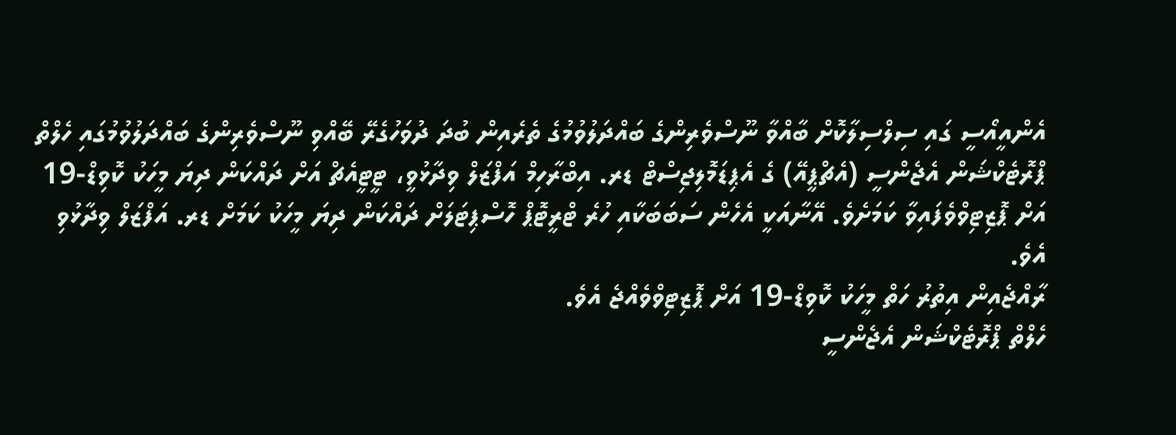އެންއީއޯސީ ގައި ސިލްސިލާކޮށް ބާއްވާ ނޫސްވެރިންގެ ބައްދަލުވުމުގެ ތެރެއިން ބުދަ ދުވަހުގެރޭ ބޭއްވި ނޫސްވެރިންގެ ބައްދަލުވުމުގައި ހެލްތް ޕްރޮޓެކްޝަން އެޖެންސީ (އެޗްޕީއޭ) ގެ އެޕިޑަމޮލިޖިސްޓް ޑރ. އިބްރާހިމް އަފްޒަލް ވިދާޅުވީ، ޓީޓީއެޗް އަށް ދައްކަން ދިޔަ މީހަކު ކޮވިޑް-19 އަށް ޕޮޒިޓިވްވެފައިވާ ކަމަށެވެ. އޭނާއަކީ އެހެން ސަބަބަކާއި ހުރެ ޓްރީޓޮޕް ހޮސްޕިޓަލަށް ދައްކަން ދިޔަ މީހަކު ކަމަށް ޑރ. އަފްޒަލް ވިދާޅުވި އެވެ.
ރާއްޖެއިން އިތުރު ހަތް މީހަކު ކޮވިޑް-19 އަށް ޕޮޒިޓިވްވެއްޖެ އެވެ.
ހެލްތް ޕްރޮޓެކްޝަން އެޖެންސީ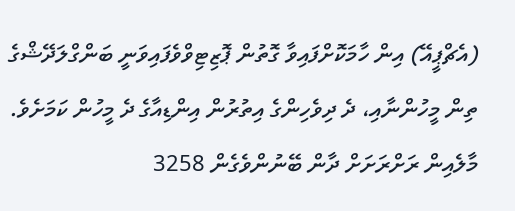(އެޗްޕީއޭ) އިން ހާމަކޮށްފައިވާ ގޮތުން ޕޮޒިޓިވްވެފައިވަނީ ބަންގްލަދޭޝްގެ ތިން މީހުންނާއި، ދެ ދިވެހިންގެ އިތުރުން އިންޑިއާގެ ދެ މީހުން ކަމަށެވެ.
މާލެއިން ރަށްރަށަށް ދާން ބޭނުންވެގެން 3258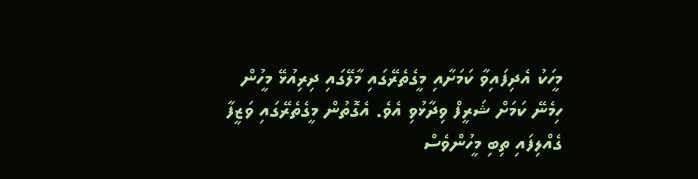މީހަކު އެދިފައިވާ ކަމަށާއި މީގެތެރޭގައި މާލޭގައި ދިރިއުޅޭ މީހުން ހިމެނޭ ކަމަށް ޝަރީފް ވިދާޅުވި އެވެ. އެގޮތުން މީގެތެރޭގައި ވަޒީފާ ގެއްލިފައި ތިބި މީހުންވެސް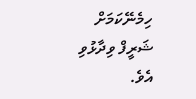ހިމެނޭކަމަށް ޝަރީފް ވިދާޅުވި އެވެ.